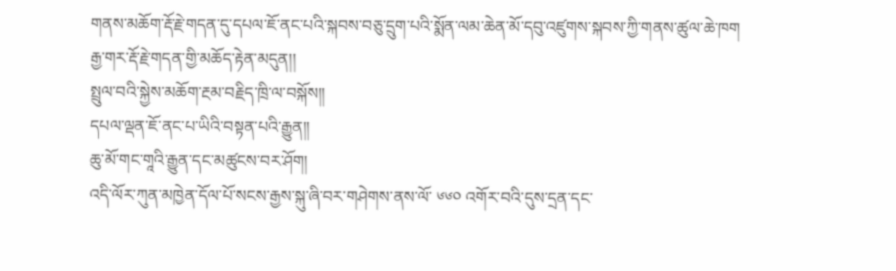གནས་མཆོག་རྡོ་རྗེ་གདན་དུ་དཔལ་ཇོ་ནང་པའི་སྐབས་བཅུ་དྲུག་པའི་སྨོན་ལམ་ཆེན་མོ་དབུ་འཛུགས་སྐབས་ཀྱི་གནས་ཚུལ་ཆེ་ཁག
རྒྱ་གར་རྡོ་རྗེ་གདན་གྱི་མཆོད་རྟེན་མདུན།།
སྤྲུལ་བའི་སྐྱེས་མཆོག་རྔམ་བརྗིད་ཁྲི་ལ་བསྐོས།།
དཔལ་ལྡན་ཇོ་ནང་པ་ཡིའི་བསྟན་པའི་རྒྱུན།།
ཆུ་མོ་གང་གཱའི་རྒྱུན་དང་མཚུངས་བར་ཤོག།
འདི་ལོར་ཀུན་མཁྱེན་དོལ་པོ་སངས་རྒྱས་སྐུ་ཞི་བར་གཤེགས་ནས་ལོ་ ༦༦༠ འགོར་བའི་དུས་དྲན་དང་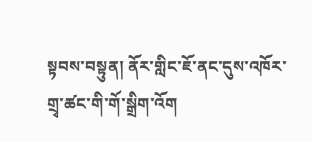སྟབས་བསྟུན། ནོར་གླིང་ཇོ་ནང་དུས་འཁོར་གྲྭ་ཚང་གི་གོ་སྒྲིག་འོག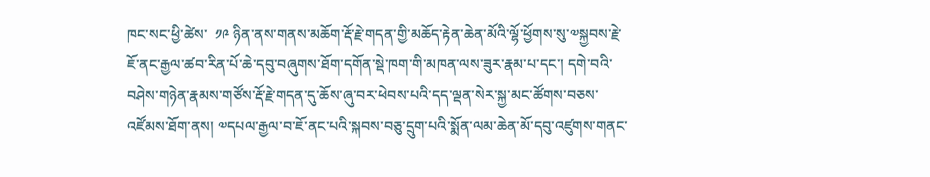ཁང་སང་ཕྱི་ཚེས་  ༡༩ ཉིན་ནས་གནས་མཆོག་རྡོ་རྗེ་གདན་གྱི་མཆོད་རྟེན་ཆེན་མོའི་ལྷོ་ཕྱོགས་སུ་༧སྐྱབས་རྗེ་ཇོ་ནང་རྒྱལ་ཚབ་རིན་པོ་ཆེ་དབུ་བཞུགས་ཐོག་དགོན་སྡེ་ཁག་གི་མཁན་ལས་ཟུར་རྣམ་པ་དང་། དགེ་བའི་བཤེས་གཉེན་རྣམས་གཙོས་རྡོ་རྗེ་གདན་དུ་ཆོས་ཞུ་བར་ཕེབས་པའི་དད་ལྡན་སེར་སྐྱ་མང་ཚོགས་བཅས་འཛོམས་ཐོག་ནས། ༧དཔལ་རྒྱལ་བ་ཇོ་ནང་པའི་སྐབས་བཅུ་དྲུག་པའི་སྨོན་ལམ་ཆེན་མོ་དབུ་འཛུགས་གནང་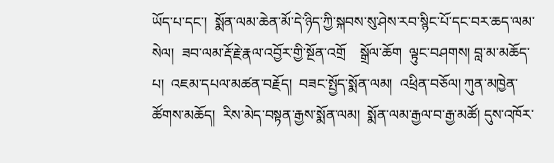ཡོད་པ་དང་།  སྨོན་ལམ་ཆེན་མོ་དེ་ཉིད་ཀྱི་སྐབས་སུ་ཤེས་རབ་སྙིང་པོ་དང་བར་ཆད་ལམ་སེལ།  ཟབ་ལམ་རྡོ་རྗེ་རྣལ་འབྱོར་གྱི་སྔོན་འགྲོ    སྒྲོལ་ཆོག  ལྟུང་བཤགས། བླ་མ་མཆོད་པ།  འཇམ་དཔལ་མཚན་བརྗོད།  བཟང་སྤྱོད་སྨོན་ལམ།  འཕྲིན་བཅོལ། ཀུན་མཁྱེན་ཚོགས་མཆོད།  རིས་མེད་བསྟན་རྒྱས་སྨོན་ལམ།  སྨོན་ལམ་རྒྱལ་བ་རྒྱ་མཚོ། དུས་འཁོར་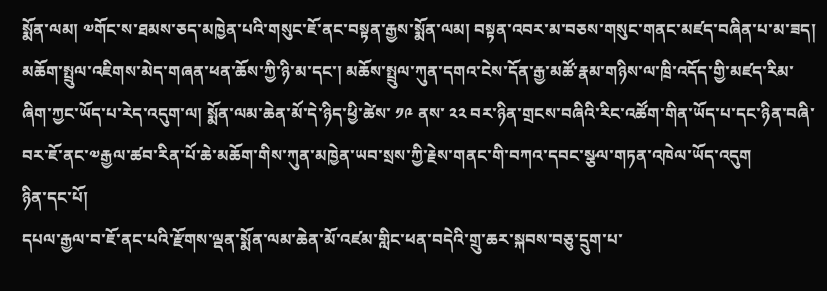སྨོན་ལམ། ༧གོང་ས་ཐམས་ཅད་མཁྱེན་པའི་གསུང་ཇོ་ནང་བསྟན་རྒྱས་སྨོན་ལམ། བསྟན་འབར་མ་བཅས་གསུང་གནང་མཛད་བཞིན་པ་མ་ཟད། མཆོག་སྤྲུལ་འཇིགས་མེད་གཞན་ཕན་ཆོས་ཀྱི་ཉི་མ་དང་། མཆོས་སྤྲུལ་ཀུན་དགའ་ངེས་དོན་རྒྱ་མཚོ་རྣམ་གཉིས་ལ་ཁྲི་འདོད་གྱི་མཛད་རིམ་ཞིག་ཀྱང་ཡོད་པ་རེད་འདུག་ལ། སྨོན་ལམ་ཆེན་མོ་དེ་ཉིད་ཕྱི་ཚེས་ ༡༩ ནས་ ༢༢ བར་ཉིན་གྲངས་བཞིའི་རིང་འཚོག་གིན་ཡོད་པ་དང་ཉིན་བཞི་བར་ཇོ་ནང་༧རྒྱལ་ཚབ་རིན་པོ་ཆེ་མཆོག་གིས་ཀུན་མཁྱེན་ཡབ་སྲས་ཀྱི་རྗེས་གནང་གི་བཀའ་དབང་སྩལ་གཏན་འཁེལ་ཡོད་འདུག
ཉིན་དང་པོ།
དཔལ་རྒྱལ་བ་ཇོ་ནང་པའི་རྫོགས་ལྡན་སྨོན་ལམ་ཆེན་མོ་འཛམ་གླིང་ཕན་བདེའི་གྲུ་ཆར་སྐབས་བཅུ་དྲུག་པ་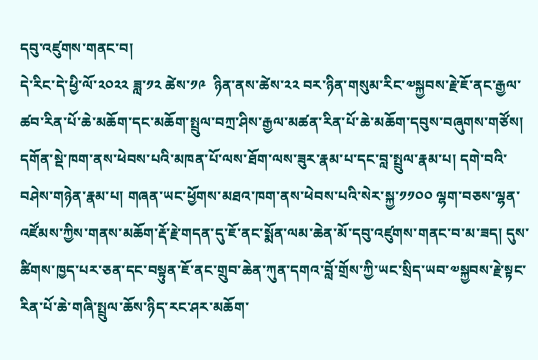དབུ་འཛུགས་གནང་བ།
དེ་རིང་དེ་ཕྱི་ལོ་༢༠༢༢ ཟླ་༡༢ ཚེས་༡༩  ཉིན་ནས་ཚེས་༢༢ བར་ཉིན་གསུམ་རིང་༧སྐྱབས་རྗེ་ཇོ་ནང་རྒྱལ་ཚབ་རིན་པོ་ཆེ་མཆོག་དང་མཆོག་སྤྲུལ་བཀྲ་ཤིས་རྒྱལ་མཚན་རིན་པོ་ཆེ་མཆོག་དབུས་བཞུགས་གཙོས། དགོན་སྡེ་ཁག་ནས་ཕེབས་པའི་མཁན་པོ་ལས་ཐོག་ལས་ཟུར་རྣམ་པ་དང་བླ་སྤྲུལ་རྣམ་པ། དགེ་བའི་བཤེས་གཉེན་རྣམ་པ། གཞན་ཡང་ཕྱོགས་མཐའ་ཁག་ནས་ཕེབས་པའི་སེར་སྐྱ་༡༡༠༠ ལྷག་བཅས་ལྷན་འཛོམས་ཀྱིས་གནས་མཆོག་རྡོ་རྗེ་གདན་དུ་ཇོ་ནང་སྨོན་ལམ་ཆེན་མོ་དབུ་འཛུགས་གནང་བ་མ་ཟད། དུས་ཚིགས་ཁྱད་པར་ཅན་དང་བསྟུན་ཇོ་ནང་གྲུབ་ཆེན་ཀུན་དགའ་བློ་གྲོས་ཀྱི་ཡང་སྲིད་ཡབ་༧སྐྱབས་རྗེ་སྟང་རིན་པོ་ཆེ་གཞི་སྤྲུལ་ཆོས་ཉིད་རང་ཤར་མཆོག་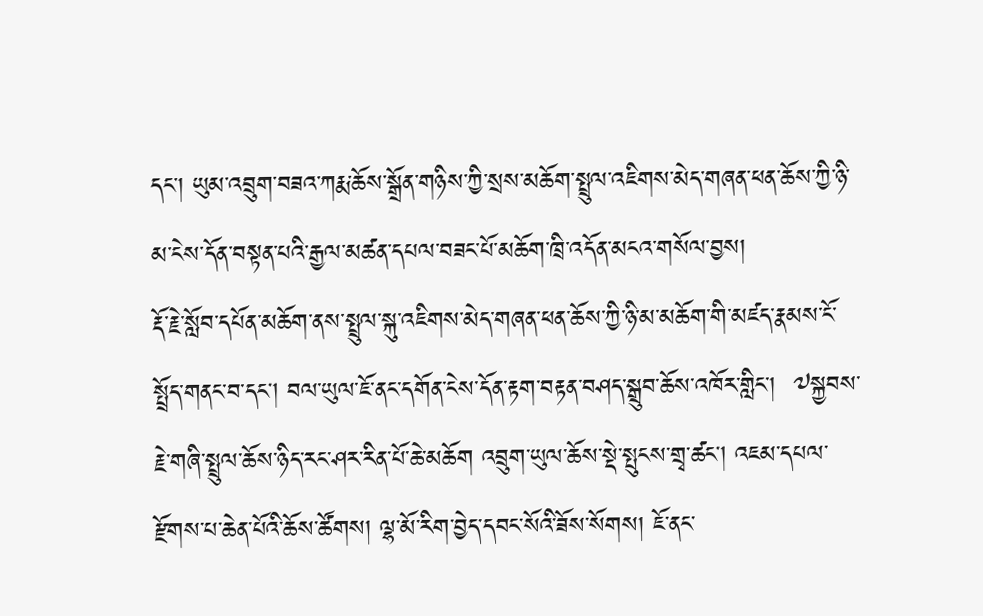དང་། ཡུམ་འབྲུག་བཟའ་ཀརྨ་ཆོས་སྒྲོན་གཉིས་ཀྱི་སྲས་མཆོག་སྤྲུལ་འཇིགས་མེད་གཞན་ཕན་ཆོས་ཀྱི་ཉི་མ་ངེས་དོན་བསྟན་པའི་རྒྱལ་མཚན་དཔལ་བཟང་པོ་མཆོག་ཁྲི་འདོན་མངའ་གསོལ་བྱས།
རྡོ་རྗེ་སློབ་དཔོན་མཆོག་ནས་སྤྲུལ་སྐུ་འཇིགས་མེད་གཞན་ཕན་ཆོས་ཀྱི་ཉི་མ་མཆོག་གི་མཛད་རྣམས་ངོ་སྤྲོད་གནང་བ་དང། བལ་ཡུལ་ཇོ་ནང་དགོན་ངེས་དོན་རྟག་བརྟན་བཤད་སྒྲུབ་ཆོས་འཁོར་གླིང་།  ༧སྐྱབས་རྗེ་གཞི་སྤྲུལ་ཆོས་ཉིད་རང་ཤར་རིན་པོ་ཆེ་མཆོག འབྲུག་ཡུལ་ཆོས་སྡེ་སྤུངས་གྲྭ་ཚང། འཇམ་དཔལ་རྫོགས་པ་ཆེན་པོའི་ཆོས་ཚོགས། ལྷ་མོ་རིག་བྱེད་དབང་སོའི་ཟོས་སོགས། ཇོ་ནང་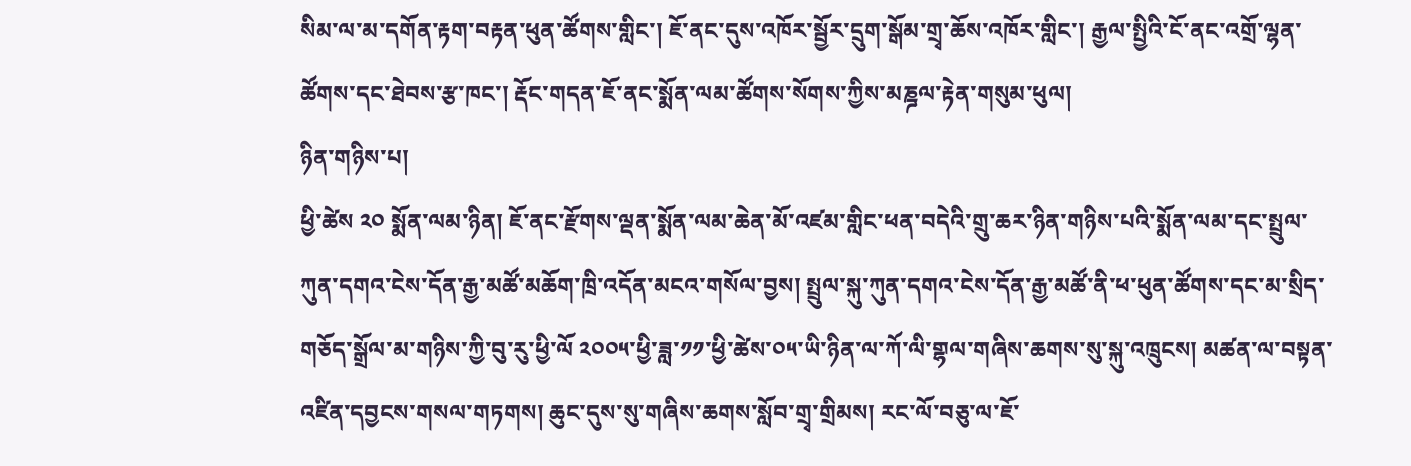སིམ་ལ་མ་དགོན་རྟག་བརྟན་ཕུན་ཚོགས་གླིང་། ཇོ་ནང་དུས་འཁོར་སྦྱོར་དྲུག་སྒོམ་གྲྭ་ཆོས་འཁོར་གླིང་། རྒྱལ་སྤྱིའི་ངོ་ནང་འགྲོ་ལྷན་ཚོགས་དང་ཐེབས་རྩ་ཁང་། རྡོང་གདན་ཇོ་ནང་སྨོན་ལམ་ཚོགས་སོགས་ཀྱིས་མཎྜལ་རྟེན་གསུམ་ཕུལ།
ཉིན་གཉིས་པ།
ཕྱི་ཚེས ༢༠ སྨོན་ལམ་ཉིན། ཇོ་ནང་རྫོགས་ལྡན་སྨོན་ལམ་ཆེན་མོ་འཛམ་གླིང་ཕན་བདེའི་གྲུ་ཆར་ཉིན་གཉིས་པའི་སྨོན་ལམ་དང་སྤྲུལ་ཀུན་དགའ་ངེས་དོན་རྒྱ་མཚོ་མཆོག་ཁྲི་འདོན་མངའ་གསོལ་བྱས། སྤྲུལ་སྐུ་ཀུན་དགའ་ངེས་དོན་རྒྱ་མཚོ་ནི་ཕ་ཕུན་ཚོགས་དང་མ་སྲིད་གཅོད་སྒྲོལ་མ་གཉིས་ཀྱི་བུ་རུ་ཕྱི་ལོ ༢༠༠༥་ཕྱི་ཟླ་༡༡་ཕྱི་ཚེས་༠༥་ཡི་ཉིན་ལ་ཀོ་ལི་གྷལ་གཞིས་ཆགས་སུ་སྐུ་འཁྲུངས། མཚན་ལ་བསྟན་འཛིན་དབྱངས་གསལ་གཏགས། ཆུང་དུས་སུ་གཞིས་ཆགས་སློབ་གྲྭ་གྲིམས། རང་ལོ་བཅུ་ལ་ཇོ་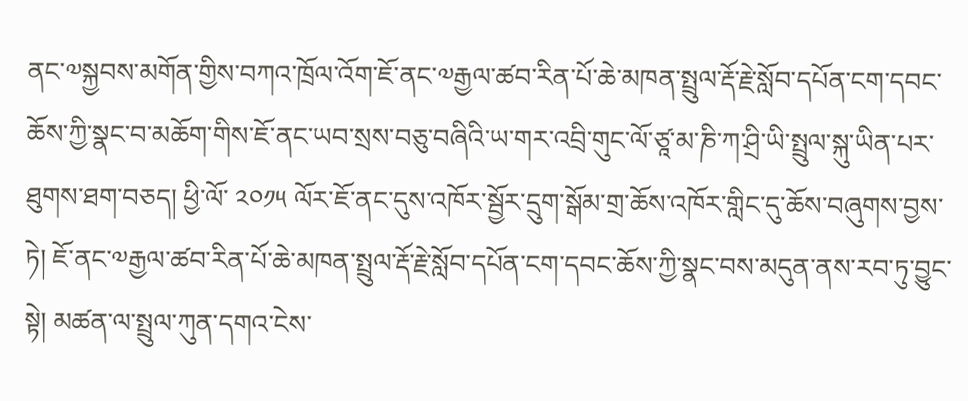ནང་༧སྐྱབས་མགོན་གྱིས་བཀའ་ཁྲོལ་འོག་ཇོ་ནང་༧རྒྱལ་ཚབ་རིན་པོ་ཆེ་མཁན་སྤྲུལ་རྡོ་རྗེ་སློབ་དཔོན་ངག་དབང་ཆོས་ཀྱི་སྣང་བ་མཆོག་གིས་ཇོ་ནང་ཡབ་སྲས་བཅུ་བཞིའི་ཡ་གར་འབྲི་གུང་ལོ་ཙཱ་མ་ཎི་ཀ་ཤྲི་ཡི་སྤྲུལ་སྐུ་ཡིན་པར་ཐུགས་ཐག་བཅད། ཕྱི་ལོ་ ༢༠༡༥ ལོར་ཇོ་ནང་དུས་འཁོར་སྦྱོར་དྲུག་སྒོམ་གྲ་ཆོས་འཁོར་གླིང་དུ་ཆོས་བཞུགས་བྱས་ཏེ། ཇོ་ནང་༧རྒྱལ་ཚབ་རིན་པོ་ཆེ་མཁན་སྤྲུལ་རྡོ་རྗེ་སློབ་དཔོན་ངག་དབང་ཆོས་ཀྱི་སྣང་བས་མདུན་ནས་རབ་ཏུ་བྱུང་སྟེ། མཚན་ལ་སྤྲུལ་ཀུན་དགའ་ངེས་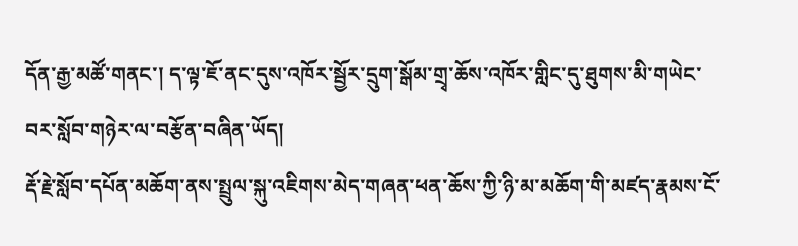དོན་རྒྱ་མཚོ་གནང་། ད་ལྟ་ཇོ་ནང་དུས་འཁོར་སྦྱོར་དྲུག་སྒོམ་གྲྭ་ཆོས་འཁོར་གླིང་དུ་ཐུགས་མི་གཡེང་བར་སློབ་གཉེར་ལ་བརྩོན་བཞིན་ཡོད།
རྡོ་རྗེ་སློབ་དཔོན་མཆོག་ནས་སྤྲུལ་སྐུ་འཇིགས་མེད་གཞན་ཕན་ཆོས་ཀྱི་ཉི་མ་མཆོག་གི་མཛད་རྣམས་ངོ་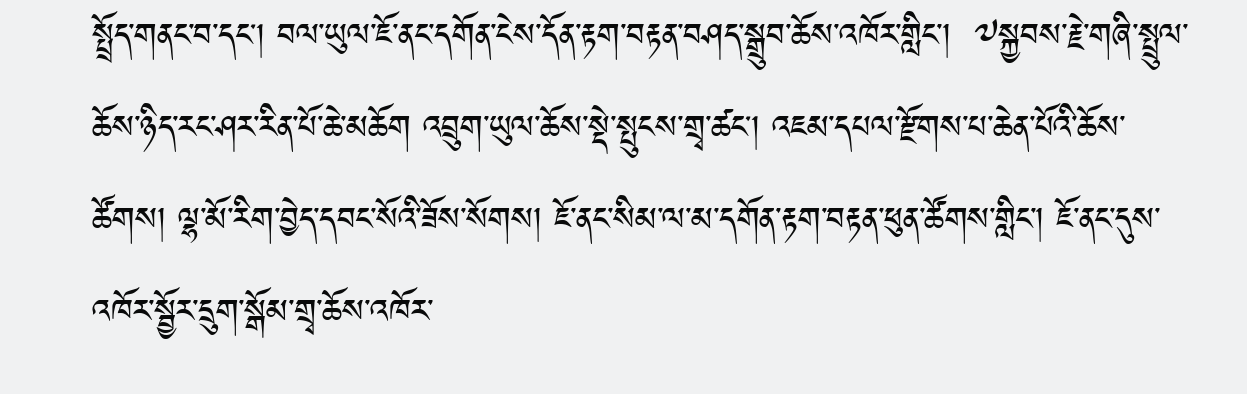སྤྲོད་གནང་བ་དང། བལ་ཡུལ་ཇོ་ནང་དགོན་ངེས་དོན་རྟག་བརྟན་བཤད་སྒྲུབ་ཆོས་འཁོར་གླིང་།  ༧སྐྱབས་རྗེ་གཞི་སྤྲུལ་ཆོས་ཉིད་རང་ཤར་རིན་པོ་ཆེ་མཆོག འབྲུག་ཡུལ་ཆོས་སྡེ་སྤུངས་གྲྭ་ཚང། འཇམ་དཔལ་རྫོགས་པ་ཆེན་པོའི་ཆོས་ཚོགས། ལྷ་མོ་རིག་བྱེད་དབང་སོའི་ཟོས་སོགས། ཇོ་ནང་སིམ་ལ་མ་དགོན་རྟག་བརྟན་ཕུན་ཚོགས་གླིང་། ཇོ་ནང་དུས་འཁོར་སྦྱོར་དྲུག་སྒོམ་གྲྭ་ཆོས་འཁོར་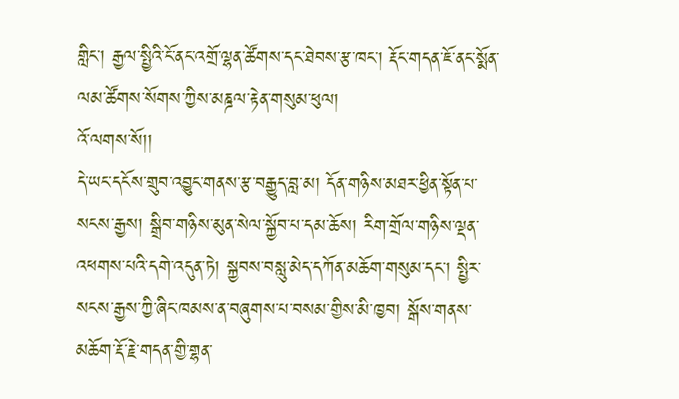གླིང་། རྒྱལ་སྤྱིའི་ངོ་ནང་འགྲོ་ལྷན་ཚོགས་དང་ཐེབས་རྩ་ཁང་། རྡོང་གདན་ཇོ་ནང་སྨོན་ལམ་ཚོགས་སོགས་ཀྱིས་མཎྜལ་རྟེན་གསུམ་ཕུལ།
འོ་ལགས་སོ།།
དེ་ཡང་དངོས་གྲུབ་འབྱུང་གནས་རྩ་བརྒྱུད་བླ་མ། དོན་གཉིས་མཐར་ཕྱིན་སྟོན་པ་སངས་རྒྱས། སྒྲིབ་གཉིས་མུན་སེལ་སྐྱོབ་པ་དམ་ཆོས། རིག་གྲོལ་གཉིས་ལྡན་འཕགས་པའི་དགེ་འདུན་ཏེ། སྐྱབས་བསླུ་མེད་དཀོན་མཆོག་གསུམ་དང་། སྤྱིར་སངས་རྒྱས་ཀྱི་ཞིང་ཁམས་ན་བཞུགས་པ་བསམ་གྱིས་མི་ཁྱབ། སྒོས་གནས་མཆོག་རྡོ་རྗེ་གདན་གྱི་གྷན་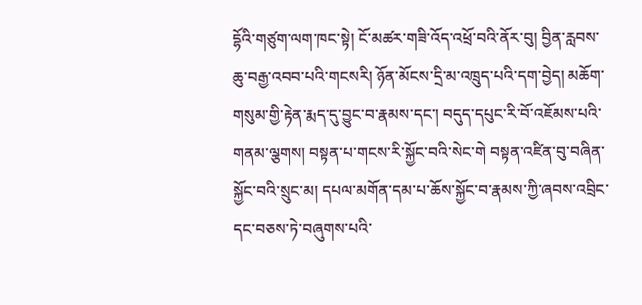དྷོའི་གཙུག་ལག་ཁང་སྟེ། ངོ་མཚར་གཟི་འོད་འཕྲོ་བའི་ནོར་བུ། བྱིན་རླབས་ཆུ་བརྒྱ་འབབ་པའི་གངསརི། ཉོན་མོངས་དྲི་མ་འཁྲུད་པའི་དག་བྱེད། མཆོག་གསུམ་གྱི་རྟེན་རྨད་དུ་བྱུང་བ་རྣམས་དང་། བདུད་དཔུང་རི་བོ་འཇོམས་པའི་གནམ་ལྕགས། བསྟན་པ་གངས་རི་སྐྱོང་བའི་སེང་གེ བསྟན་འཛིན་བུ་བཞིན་སྐྱོང་བའི་སྲུང་མ། དཔལ་མགོན་དམ་པ་ཆོས་སྐྱོང་བ་རྣམས་ཀྱི་ཞབས་འབྲིང་དང་བཅས་ཏེ་བཞུགས་པའི་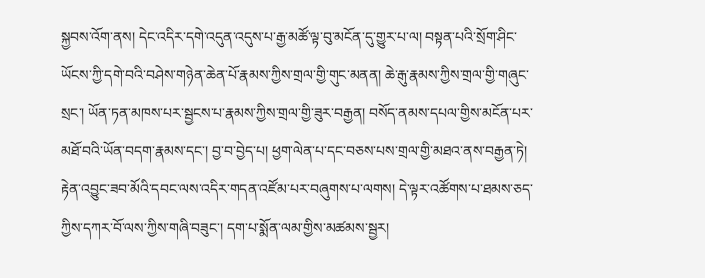སྐྱབས་འོག་ནས། དེང་འདིར་དགེ་འདུན་འདུས་པ་རྒྱ་མཚོ་ལྟ་བུ་མངོན་དུ་གྱུར་པ་ལ། བསྟན་པའི་སྲོག་ཤིང་ཡོངས་ཀྱི་དགེ་བའི་བཤེས་གཉེན་ཆེན་པོ་རྣམས་ཀྱིས་གྲལ་གྱི་གུང་མནན། ཆེ་རྒུ་རྣམས་ཀྱིས་གྲལ་གྱི་གཞུང་སྲང་། ཡོན་ཏན་མཁས་པར་སྦྱངས་པ་རྣམས་ཀྱིས་གྲལ་གྱི་ཟུར་བརྒྱན། བསོད་ནམས་དཔལ་གྱིས་མངོན་པར་མཐོ་བའི་ཡོན་བདག་རྣམས་དང་། བྱ་བ་བྱེད་པ། ཕྱག་ལེན་པ་དང་བཅས་པས་གྲལ་གྱི་མཐའ་ནས་བརྒྱན་ཏེ། རྟེན་འབྱུང་ཟབ་མོའི་དབང་ལས་འདིར་གདན་འཛོམ་པར་བཞུགས་པ་ལགས། དེ་ལྟར་འཚོགས་པ་ཐམས་ཅད་ཀྱིས་དཀར་བོ་ལས་ཀྱིས་གཞི་བཟུང་། དག་པ་སྨོན་ལམ་གྱིས་མཚམས་སྦྱར།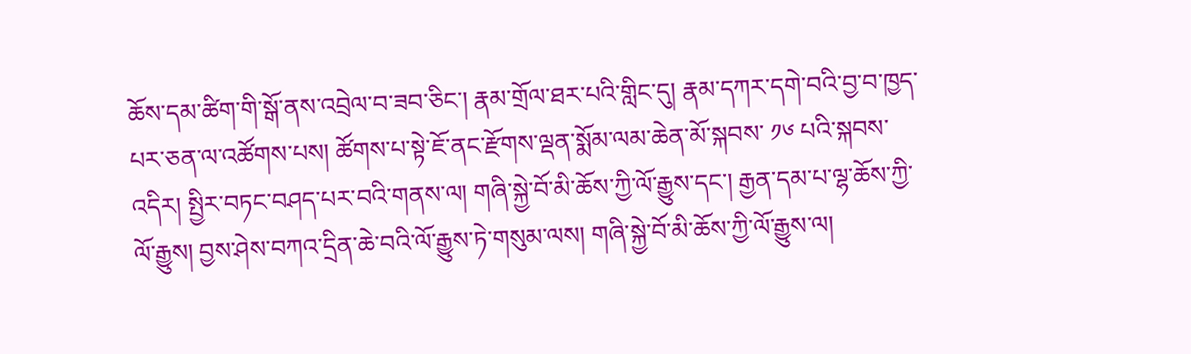ཆོས་དམ་ཚིག་གི་སྒོ་ནས་འབྲེལ་བ་ཟབ་ཅིང་། རྣམ་གྲོལ་ཐར་པའི་གླིང་དུ། རྣམ་དཀར་དགེ་བའི་བྱ་བ་ཁྱད་པར་ཅན་ལ་འཚོགས་པས། ཚོགས་པ་སྟེ་ཇོ་ནང་རྫོགས་ལྡན་སྨོམ་ལམ་ཆེན་མོ་སྐབས་ ༡༦ པའི་སྐབས་འདིར། སྤྱིར་བཏང་བཤད་པར་བའི་གནས་ལ། གཞི་སྐྱེ་བོ་མི་ཆོས་ཀྱི་ལོ་རྒྱུས་དང་། རྒྱན་དམ་པ་ལྷ་ཆོས་ཀྱི་ལོ་རྒྱུས། བྱས་ཤེས་བཀའ་དྲིན་ཆེ་བའི་ལོ་རྒྱུས་ཏེ་གསུམ་ལས། གཞི་སྐྱེ་བོ་མི་ཆོས་ཀྱི་ལོ་རྒྱུས་ལ།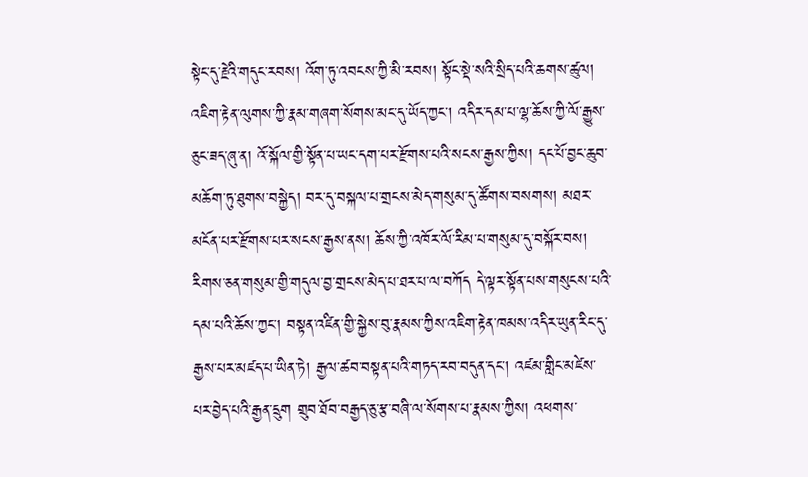སྟེང་དུ་རྗེའི་གདུང་རབས། འོག་ཏུ་འབངས་ཀྱི་མི་རབས། སྟོང་སྡེ་སའི་སྲིད་པའི་ཆགས་ཚུལ། འཇིག་རྟེན་ལུགས་ཀྱི་རྣམ་གཞག་སོགས་མང་དུ་ཡོད་ཀྱང་། འདིར་དམ་པ་ལྷ་ཆོས་ཀྱི་ལོ་རྒྱུས་ཅུང་ཟད་ཞུ་ན། འོ་སྐོལ་གྱི་སྟོན་པ་ཡང་དག་པར་རྫོགས་པའི་སངས་རྒྱས་ཀྱིས། དང་པོ་བྱང་ཆུབ་མཆོག་ཏུ་ཐུགས་བསྐྱེད། བར་དུ་བསྐལ་པ་གྲངས་མེད་གསུམ་དུ་ཚོགས་བསགས། མཐར་མངོན་པར་རྫོགས་པར་སངས་རྒྱས་ནས། ཆོས་ཀྱི་འཁོར་ལོ་རིམ་པ་གསུམ་དུ་བསྐོར་བས། རིགས་ཅན་གསུམ་གྱི་གདུལ་བྱ་གྲངས་མེད་པ་ཐར་པ་ལ་བཀོད དེ་ལྟར་སྟོན་པས་གསུངས་པའི་དམ་པའི་ཆོས་ཀྱང་། བསྟན་འཛིན་གྱི་སྐྱེས་བུ་རྣམས་ཀྱིས་འཇིག་རྟེན་ཁམས་འདིར་ཡུན་རིང་དུ་རྒྱས་པར་མཛད་པ་ཡིན་ཏེ། རྒྱལ་ཚབ་བསྟན་པའི་གཏད་རབ་བདུན་དང་། འཛམ་གླིང་མཛེས་པར་བྱེད་པའི་རྒྱན་དྲུག གྲུབ་ཐོབ་བརྒྱད་ཅུ་རྩ་བཞི་ལ་སོགས་པ་རྣམས་ཀྱིས། འཕགས་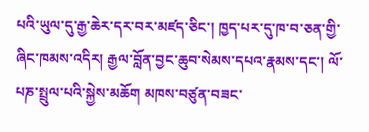པའི་ཡུལ་དུ་རྒྱ་ཆེར་དར་བར་མཛད་ཅིང་། ཁྱད་པར་དུ་ཁ་བ་ཅན་གྱི་ཞིང་ཁམས་འདིར། རྒྱལ་བློན་བྱང་ཆུབ་སེམས་དཔའ་རྣམས་དང་། ལོ་པཎ་སྤྲུལ་པའི་སྐྱེས་མཆོག མཁས་བཙུན་བཟང་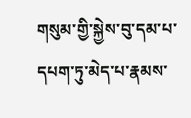གསུམ་གྱི་སྐྱེས་བུ་དམ་པ་དཔག་ཏུ་མེད་པ་རྣམས་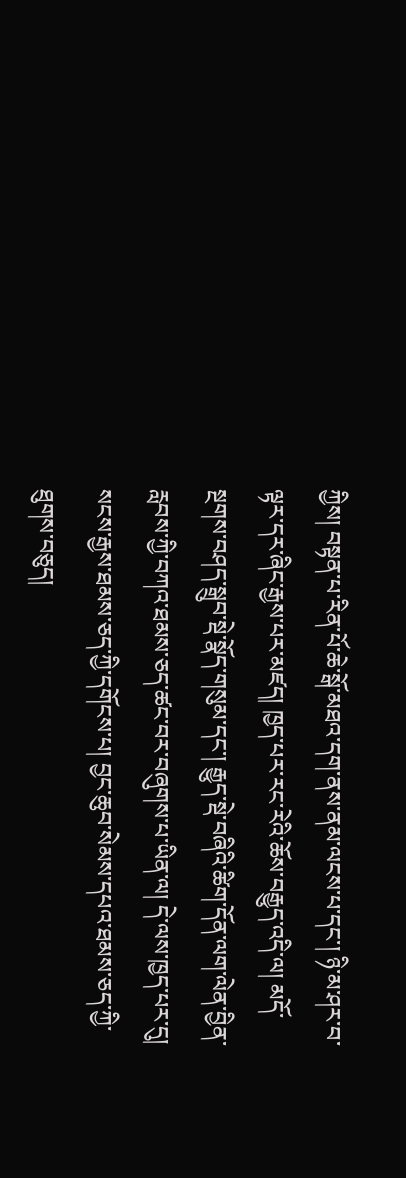ཀྱིས། བསྟན་པ་རིན་པོ་ཆེ་སྒོ་མཐའ་དག་ནས་ནམ་ལངས་པ་དང་། ཉི་མ་ཤར་བ་ལྟར་དར་ཞིང་རྒྱས་པར་མཛད། ཁྱད་པར་རང་རེའི་ཆོས་བརྒྱུད་འདི་ལ། མདོ་སྔགས་བཤད་སྒྲུབ་སྡེ་སྣོད་གསུམ་དང་། རྒྱུད་སྡེ་བཞིའི་ཚིག་དོན་ལག་ལེན་བྱིན་རླབས་ཀྱི་བཀའ་ཐམས་ཅད་ཚང་བར་བཞུགས་པ་ཡིན་ལ། དེ་ལས་ཁྱད་པར་དུ། སངས་རྒྱས་ཐམས་ཅད་ཀྱི་དགོངས་པ། བྱང་ཆུབ་སེམས་དཔའ་ཐམས་ཅད་ཀྱི་ཐུགས་བཅུད།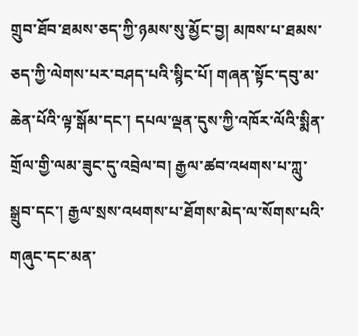གྲུབ་ཐོབ་ཐམས་ཅད་ཀྱི་ཉམས་སུ་མྱོང་བྱ། མཁས་པ་ཐམས་ཅད་ཀྱི་ལེགས་པར་བཤད་པའི་སྙིང་པོ། གཞན་སྟོང་དབུ་མ་ཆེན་པོའི་ལྟ་སྒོམ་དང་། དཔལ་ལྡན་དུས་ཀྱི་འཁོར་ལོའི་སྨིན་གྲོལ་གྱི་ལམ་ཟུང་དུ་འབྲེལ་བ། རྒྱལ་ཚབ་འཕགས་པ་ཀླུ་སྒྲུབ་དང་། རྒྱལ་སྲས་འཕགས་པ་ཐོགས་མེད་ལ་སོགས་པའི་གཞུང་དང་མན་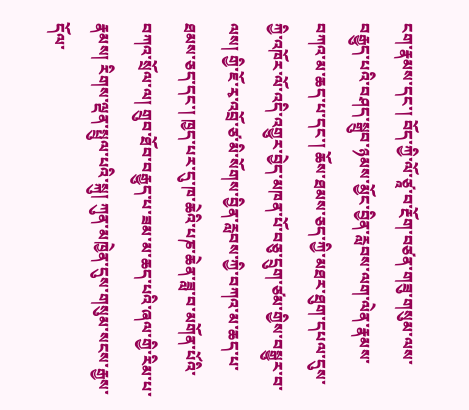ངག་རྣམས་དང་། བོད་ཀྱི་ལོ་ཙཱ་བ་རྔོག་བཙན་གཟུ་གསུམ་ལས་བརྒྱུད་པའི་བཤད་སྒྲུབ་ཉམས་མྱོང་བྱིན་རླབས་ལག་ལེན་རྣམས་བཀའ་མ་ཆད་པ་དང་། ཆོས་ཐམས་ཅད་ཀྱི་མཐར་ཐུག་དཔལ་དུས་ཀྱི་འཁོར་ལོ་འདི་འགྱུར་བྱེད་མཁན་པོ་བཅུ་དྲུག་ཙམ་གྱིས་བསྒྱུར་བ་ལས། གྱི་ཇོ་རྭ་འབྲོ་ཙ་མི་སོགས་བྱིན་རླབས་ཀྱི་བཀའ་མ་ཆད་པ་ཐམས་ཅད་དང་། ཁྱད་པར་དུ་ཁ་ཆེའི་པཎ་ཆེན་ཟླ་བ་མགོན་པོའི་བཀའ་སྲོལ་ལ། གྲུབ་ཐོབ་བརྒྱུད་པ་ཟམ་མ་ཆད་པའི་ཞལ་གྱི་རིམ་པ་རྣམས། རིགས་ལྡན་སྤྲུལ་པའི་སྐུ། ཀུན་མཁྱེན་དུས་གསུམ་སངས་རྒྱས་དོལ་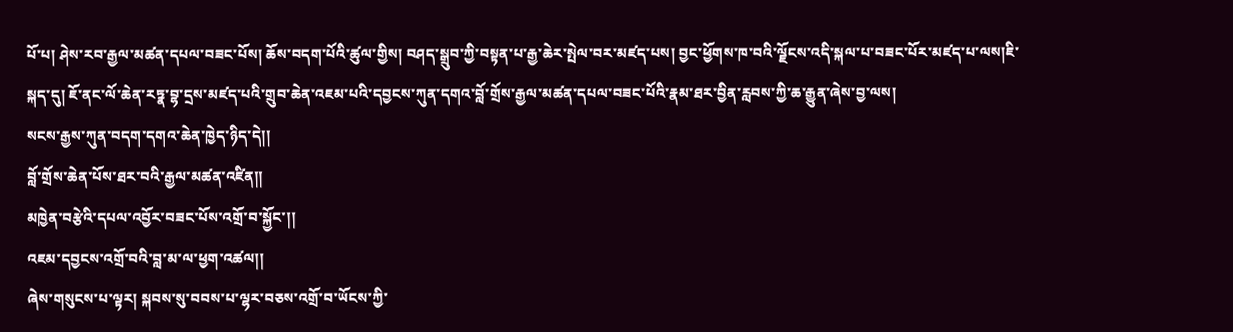པོ་པ། ཤེས་རབ་རྒྱལ་མཚན་དཔལ་བཟང་པོས། ཆོས་བདག་པོའི་ཚུལ་གྱིས། བཤད་སྒྲུབ་ཀྱི་བསྟན་པ་རྒྱ་ཆེར་སྤེལ་བར་མཛད་པས། བྱང་ཕྱོགས་ཁ་བའི་ལྗོངས་འདི་སྐལ་པ་བཟང་པོར་མཛད་པ་ལས།ཇི་སྐད་དུ། ཇོ་ནང་ལོ་ཆེན་རཏྣ་བྷ་དྲས་མཛད་པའི་གྲུབ་ཆེན་འཇམ་པའི་དབྱངས་ཀུན་དགའ་བློ་གྲོས་རྒྱལ་མཚན་དཔལ་བཟང་པོའི་རྣམ་ཐར་བྱིན་རླབས་ཀྱི་ཆ་རྒྱུན་ཞེས་བྱ་ལས།
སངས་རྒྱས་ཀུན་བདག་དགའ་ཆེན་ཁྱེད་ཉིད་དེ།།
བློ་གྲོས་ཆེན་པོས་ཐར་བའི་རྒྱལ་མཚན་འཛིན།།
མཁྱེན་བརྩེའི་དཔལ་འབྱོར་བཟང་པོས་འགྲོ་བ་སྐྱོང་།།
འཇམ་དབྱངས་འགྲོ་བའི་བླ་མ་ལ་ཕྱག་འཚལ།།
ཞེས་གསུངས་པ་ལྟར། སྐབས་སུ་བབས་པ་ལྷར་བཅས་འགྲོ་བ་ཡོངས་ཀྱི་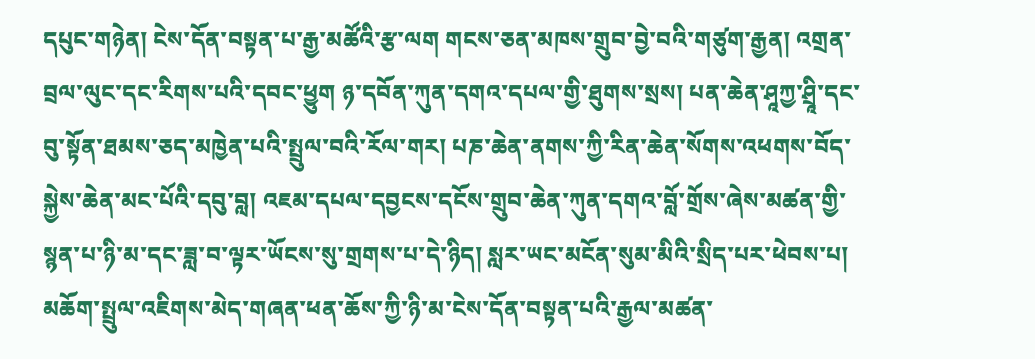དཔུང་གཉེན། ངེས་དོན་བསྟན་པ་རྒྱ་མཚོའི་རྩ་ལག གངས་ཅན་མཁས་གྲུབ་བྱེ་བའི་གཙུག་རྒྱན། འགྲན་བྲལ་ལུང་དང་རིགས་པའི་དབང་ཕྱུག ཉ་དབོན་ཀུན་དགའ་དཔལ་གྱི་ཐུགས་སྲས། པན་ཆེན་ཤཱཀྱ་ཤྲཱི་དང་བུ་སྟོན་ཐམས་ཅད་མཁྱེན་པའི་སྤྲུལ་བའི་རོལ་གར། པཎ་ཆེན་ནགས་ཀྱི་རིན་ཆེན་སོགས་འཕགས་བོད་སྐྱེས་ཆེན་མང་པོའི་དབུ་བླ། འཇམ་དཔལ་དབྱངས་དངོས་གྲུབ་ཆེན་ཀུན་དགའ་བློ་གྲོས་ཞེས་མཚན་གྱི་སྙན་པ་ཉི་མ་དང་ཟླ་བ་ལྟར་ཡོངས་སུ་གྲགས་པ་དེ་ཉིད། སླར་ཡང་མངོན་སུམ་མིའི་སྲིད་པར་ཕེབས་པ། མཆོག་སྤྲུལ་འཇིགས་མེད་གཞན་ཕན་ཆོས་ཀྱི་ཉི་མ་ངེས་དོན་བསྟན་པའི་རྒྱལ་མཚན་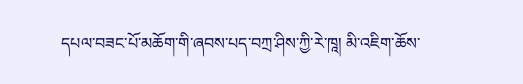དཔལ་བཟང་པོ་མཆོག་གི་ཞབས་པད་བཀྲ་ཤིས་ཀྱི་རེ་ཁཱ། མི་འཇིག་ཆོས་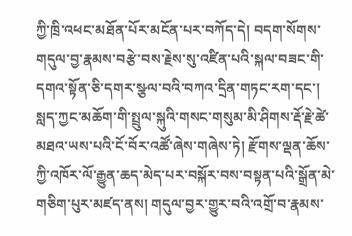ཀྱི་ཁྲི་འཕང་མཐོན་པོར་མངོན་པར་བཀོད་དེ། བདག་སོགས་གདུལ་བྱ་རྣམས་བརྩེ་བས་རྗེས་སུ་འཛིན་པའི་སྐལ་བཟང་གི་དགའ་སྟོན་ཅི་དགར་སྩལ་བའི་བཀའ་དྲིན་གཏང་རག་དང་། སླད་ཀྱང་མཆོག་གི་སྤྲུལ་སྐུའི་གསང་གསུམ་མི་ཤིགས་རྡོ་རྗེ་ཚེ་མཐའ་ཡས་པའི་ངོ་བོར་འཚོ་ཞེས་གཞེས་ཏེ། རྫོགས་ལྡན་ཆོས་ཀྱི་འཁོར་ལོ་རྒྱུན་ཆད་མེད་པར་བསྐོར་བས་བསྟན་པའི་སྒྲོན་མེ་གཅིག་པུར་མཛད་ནས། གདུལ་བྱར་གྱུར་བའི་འགྲོ་བ་རྣམས་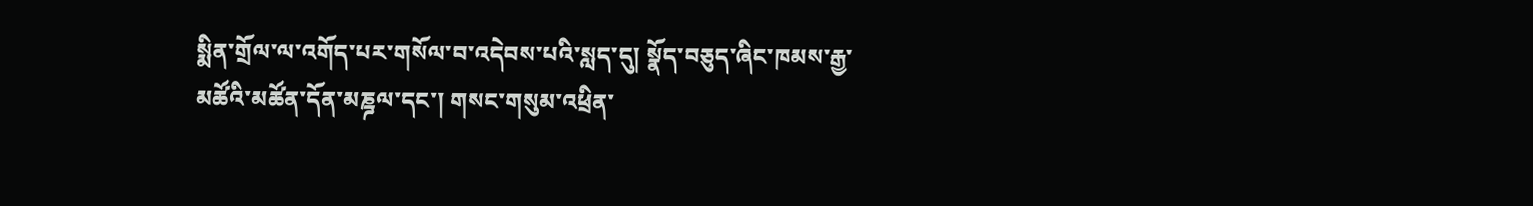སྨིན་གྲོལ་ལ་འགོད་པར་གསོལ་བ་འདེབས་པའི་སླད་དུ། སྣོད་བཅུད་ཞིང་ཁམས་རྒྱ་མཚོའི་མཚོན་དོན་མཎྜལ་དང་། གསང་གསུམ་འཕྲིན་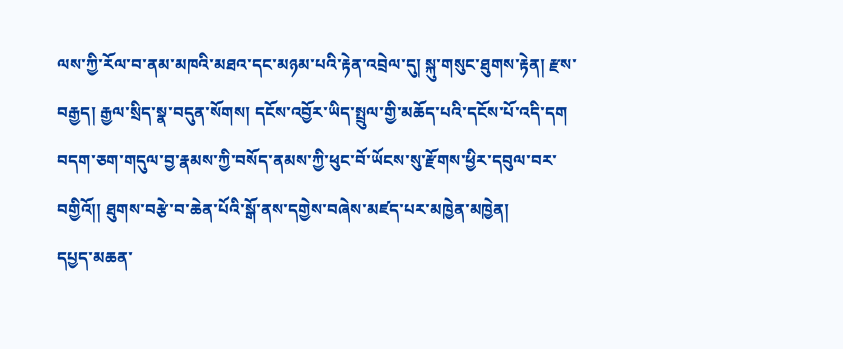ལས་ཀྱི་རོལ་བ་ནམ་མཁའི་མཐའ་དང་མཉམ་པའི་རྟེན་འབྲེལ་དུ། སྐུ་གསུང་ཐུགས་རྟེན། རྫས་བརྒྱད། རྒྱལ་སྲིད་སྣ་བདུན་སོགས། དངོས་འབྱོར་ཡིད་སྤྲུལ་གྱི་མཆོད་པའི་དངོས་པོ་འདི་དག བདག་ཅག་གདུལ་བྱ་རྣམས་ཀྱི་བསོད་ནམས་ཀྱི་ཕུང་བོ་ཡོངས་སུ་རྫོགས་ཕྱིར་དབུལ་བར་བགྱིའོ།། ཐུགས་བརྩེ་བ་ཆེན་པོའི་སྒོ་ནས་དགྱེས་བཞེས་མཛད་པར་མཁྱེན་མཁྱེན།
དཔྱད་མཆན་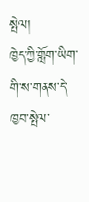སྤེལ།
ཁྱེད་ཀྱི་གློག་ཡིག་གི་ས་གནས་དེ་ཁྱབ་སྤེལ་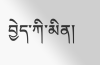བྱེད་ཀི་མིན།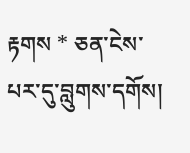རྟགས * ཅན་ངེས་པར་དུ་བླུགས་དགོས།